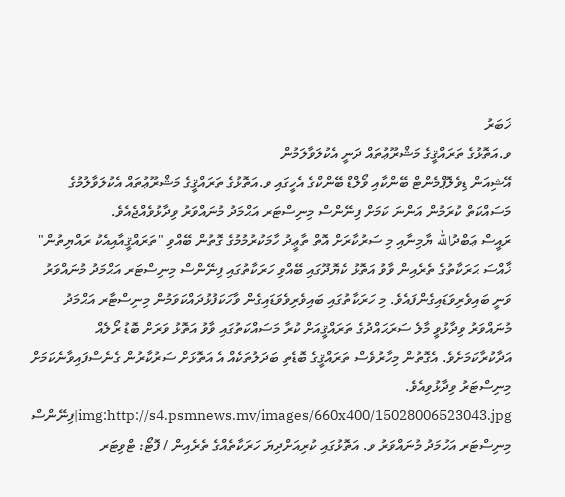ޚަބަރު
ވ.އަތޮޅުގެ ތަރައްޤީގެ މަޝްރޫޢުތައް ދަނީ އެކުލަވާލަމުން
އޭޝިއަން ޑިވެލޮޕްމެންޓް ބޭންކާއި ވޯލްޑް ބޭންކްގެ އެހީގައި ވ.އަތޮޅުގެ ތަރައްޤީގެ މަޝްރޫޢުތައް އެކުލަވާލުމުގެ މަސައްކަތް ކުރަމުން އަންނަ ކަމަށް ފިނޭންސް މިނިސްޓަރ އަޙްމަދު މުނައްވަރު ވިދާޅުވެއްޖެއެވެ.
ރައީސް ޢަބްދުالله ޔާމިނާއި މި ސަރުކާރަށް އޮތް ތާޢީދު ހާމަކުރުމުމުގެ ގޮތުން ބޭއްވި "ތަރައްޤީއާއިއެކު ރައްޔިތުން" ޚާއްސަ ޙަރަކާތުގެ ތެރެއިން ވާވު އަތޮޅު ކެޔޮދޫގައި ބޭއްވި ހަރަކާތުގައި ފިނޭންސް މިނިސްޓަރ އަޙްމަދު މުނައްވަރު ވަނީ ބައިވެރިވަޑައިގެންފައެވެ. މި ހަރަކާތުގައި ބައިވެރިވެވަޑައިގެން ވާހަކަފުޅުދައްކަވަމުން މިނިސްޓާރ އަޙްމަދު މުނައްވަރު ވިދާޅުވީ މާލެ ސަރަޙައްދުގެ ތަރައްޤީއަށް ކުރާ މަސައްކަތުގައި ވާވު އަތޮޅު ވަރަށް ބޮޑު ރޯލެއް އަދާކުރާކަމަށެވެ. އެގޮތުން މިހާރުވެސް ތަރައްޤީގެ ބޮޑެތި ބަދަލުތަކެއް އެ އަތޮޅަށް ސަރުކާރުން ގެނެސްފައިވާނެކަމަށް މިނިސްޓަރު ވިދާޅުވިއެވެ.
img:http://s4.psmnews.mv/images/660x400/15028006523043.jpg|ފިނޭންސް މިނިސްޓަރ އަހުމަދު މުނައްވަރު ވ. އަތޮޅުގައި ކުރިއަށްދިޔަ ހަރަކާތެއްގެ ތެރެއިން / ފޮޓޯ: ޓްވިޓަރ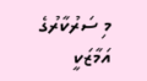މި ސަރުކާރުގެ އަމާޒަކީ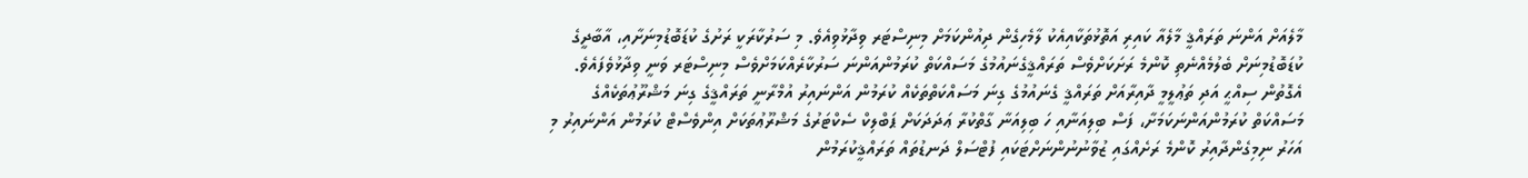މާލެއަށް އަންނަ ތަރައްޤީ މާލެއާ ކައިރި އަތޮޅުތަކާއިއެކު ލާމެހިގެން ދިއުންކަމަށް މިނިސްޓަރ ވިދާޅުވިއެވެ. މި ސަރުކާރަކީ ރަށުގެ ކުޑަބޮޑުމިނަށާއި، އާބާދީގެ ކުޑަބޮޑުމިނަށް ބެލުމެއްނެތި ކޮންމެ ރަށަކަށްވެސް ތަރައްޤީގެނައުމުގެ މަސައްކަތް ކުރަމުންއަންނަ ސަރުކާރެއްކަމަށްވެސް މިނިސްޓަރ ވަނީ ވިދާޅުވެފައެވެ. އެގޮތުން ސިއްޙީ އަދި ތަޢުލީމީ ދާއިރާއަށް ތަރައްޤީ ގެނައުމުގެ ގިނަ މަސައްކަތްތަކެއް ކުރަމުން އަންނައިރު އުމްރާނީ ތަރައްޤީގެ ގިނަ މަޝްރޫޢުތަކެއްގެ މަސައްކަތް ކުރަމުންއަންނަކަމަށާ، ފަސް ބިލިއަނާއި ހަ ބިލިއަނާ ގާތްކުރާ ޢަދަދަކަށް ޕަބްލިކް ސެކްޓަރުގެ މަޝްރޫޢުތަކަށް އިންވެސްޓް ކުރަމުން އަންނައިރު މި އަހަރު ނިމިގެންދާއިރު ކޮންމެ ރަށެއްގައި ޒުވާނުނުންނަށްޓަކައި ފުޓްސަލް ދަނޑުތައް ތަރައްޤީކުރަމުން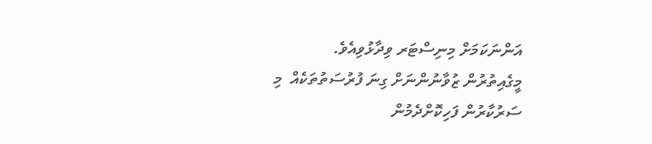އަންނަކަމަށް މިނިސްޓަރ ވިދާޅުވިއެވެ.
މީގެއިތުރުން ޒުވާނުންނަށް ގިނަ ފުރުސަތުތަކެއް  މި ސަރުކާރުން ފަހިކޮށްދެމުން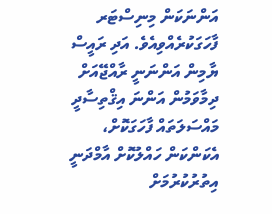އަންނަކަން މިނިސްޓަރ ފާހަގަކުރެއްވިއެވެ. އަދި ރައީސް ޔާމިން އަންނަނީ ރާއްޖޭއަށް ދިމާވަމުން އަންނަ އިޤްތިސާދީ މައްސަލަތައް ފާހަގަކޮށް، އެކަންކަން ހައްލުކޮށް އާމްދަނީ އިތުރުކުރުމަށް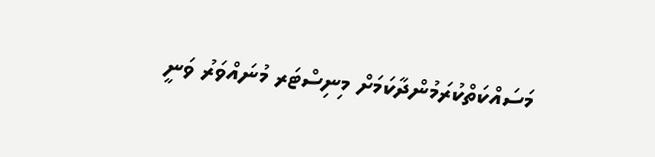މަސައްކަތްކުރަމުންދާކަމަށް މިނިސްޓަރ މުނައްވަރު ވަނީ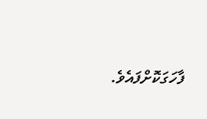ފާހަގަކޮށްފައެވެ.